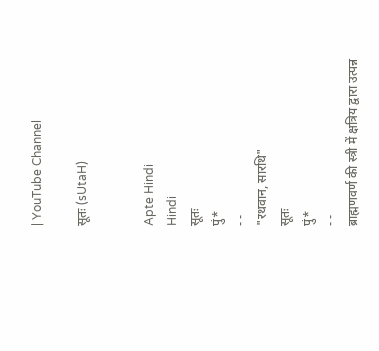| YouTube Channel

सूतः (sUtaH)


Apte Hindi
Hindi
सूतः
पुं*
- -
"रथवान, सारथि"
सूतः
पुं*
- -
ब्राह्मणवर्ण की स्त्री में क्षत्रिय द्वारा उत्पन्न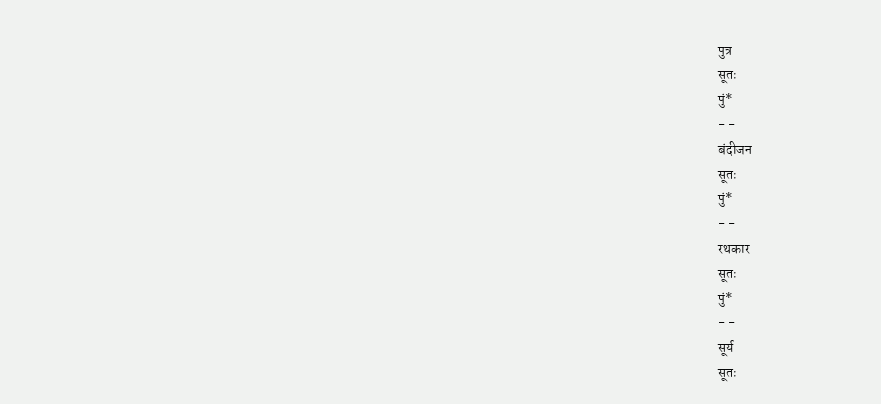पुत्र
सूतः
पुं*
- -
बंदीजन
सूतः
पुं*
- -
रथकार
सूतः
पुं*
- -
सूर्य
सूतः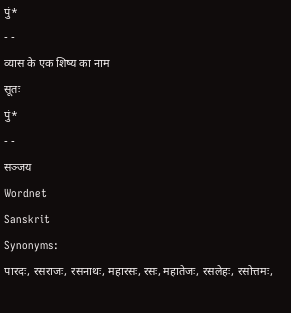पुं*
- -
व्यास के एक शिष्य का नाम
सूतः
पुं*
- -
सञ्जय
Wordnet
Sanskrit
Synonyms:
पारदः, रसराजः, रसनाथः, महारसः, रसः, महातेजः, रसलेहः, रसोत्तमः,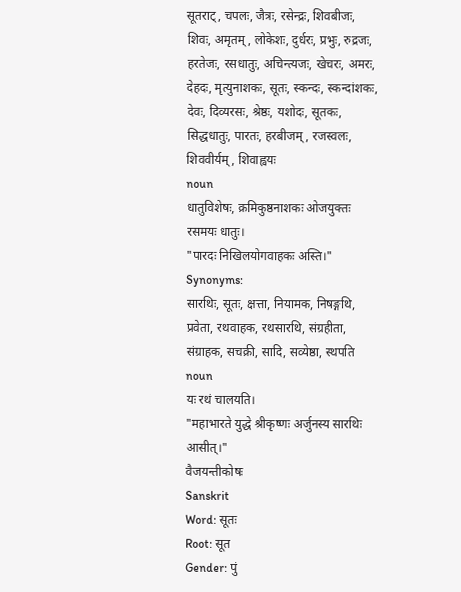सूतराट्, चपलः, जैत्रः, रसेन्द्रः, शिवबीजः, शिवः, अमृतम्, लोकेशः, दुर्धरः, प्रभुः, रुद्रजः, हरतेजः, रसधातुः, अचिन्त्यजः, खेचरः, अमरः, देहदः, मृत्युनाशकः, सूतः, स्कन्दः, स्कन्दांशकः, देवः, दिव्यरसः, श्रेष्ठः, यशोदः, सूतकः, सिद्धधातुः, पारतः, हरबीजम्, रजस्वलः, शिववीर्यम्, शिवाह्वयः
noun
धातुविशेषः, क्रमिकुष्ठनाशकः ओजयुक्तः रसमयः धातुः।
"पारदः निखिलयोगवाहकः अस्ति।"
Synonyms:
सारथिः, सूतः, क्षत्ता, नियामक, निषङ्गथि, प्रवेता, रथवाहक, रथसारथि, संग्रहीता, संग्राहक, सचक्री, सादि, सव्येष्ठा, स्थपति
noun
यः रथं चालयति।
"महाभारते युद्धे श्रीकृष्णः अर्जुनस्य सारथिः आसीत्।"
वैजयन्तीकोषः
Sanskrit
Word: सूतः
Root: सूत
Gender: पुं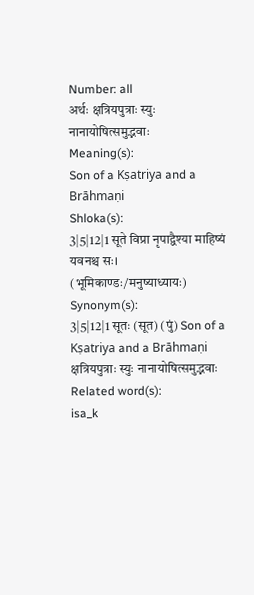Number: all
अर्थः क्षत्रियपुत्राः स्युः नानायोषित्समुद्भवाः
Meaning(s):
Son of a Kṣatriya and a Brāhmaṇi
Shloka(s):
3|5|12|1 सूते विप्रा नृपाद्वैश्या माहिष्यं यवनश्च सः। (भूमिकाण्डः/मनुष्याध्यायः)
Synonym(s):
3|5|12|1 सूतः (सूत) (पुं) Son of a Kṣatriya and a Brāhmaṇi क्षत्रियपुत्राः स्युः नानायोषित्समुद्भवाः
Related word(s):
isa_k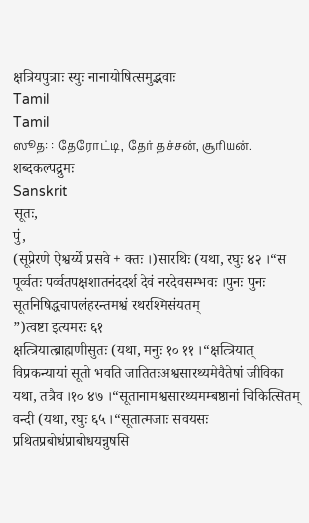क्षत्रियपुत्राः स्युः नानायोषित्समुद्भवाः
Tamil
Tamil
ஸூத: : தேரோட்டி, தேர் தச்சன், சூரியன்.
शब्दकल्पद्रुमः
Sanskrit
सूतः,
पुं,
(सूप्रेरणे ऐश्वर्य्ये प्रसवे + क्तः ।)सारथिः (यथा, रघुः ४२ ।“स पूर्व्वतः पर्व्वतपक्षशातनंददर्श देवं नरदेवसम्भवः ।पुनः पुनः सूतनिषिद्धचापलंहरन्तमश्वं रथरश्मिसंयतम्
”)त्वष्टा इत्यमरः ६१
क्षत्त्रियात्ब्राह्मणीसुतः (यथा, मनुः १० ११ ।“क्षत्त्रियात् विप्रकन्यायां सूतो भवति जातितःअश्वसारथ्यमेवैतेषां जीविका यथा, तत्रैव ।१० ४७ ।“सूतानामश्वसारथ्यमम्बष्ठानां चिकित्सितम्
वन्दी (यथा, रघुः ६५ ।“सूतात्मजाः सवयसः प्रथितप्रबोधंप्राबोधयन्नुषसि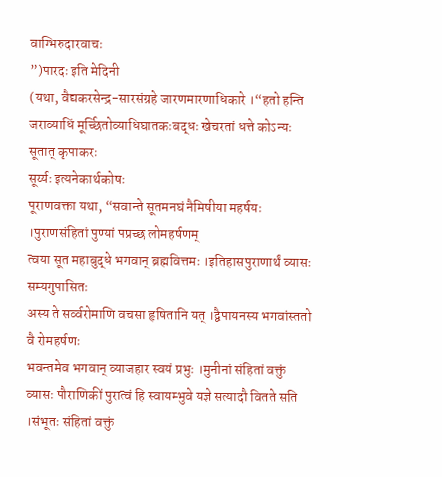वाग्भिरुदारवाचः
”)पारदः इति मेदिनी
(यथा, वैद्यकरसेन्द्र-सारसंग्रहे जारणमारणाधिकारे ।“हतो हन्ति जराव्याधिं मूर्च्छितोव्याधिघातकःबद्धः खेचरतां धत्ते कोऽन्यः सूतात् कृपाकरः
सूर्य्यः इत्यनेकार्थकोषः
पूराणवक्ता यथा, “सवान्ते सूतमनघं नैमिषीया महर्षयः ।पुराणसंहितां पुण्यां पप्रच्छ लोमहर्षणम्
त्वया सूत महाबुद्धे भगवान् ब्रह्मवित्तमः ।इतिहासपुराणार्थं व्यासः सम्यगुपासितः
अस्य ते सर्व्वरोमाणि वचसा हृषितानि यत् ।द्वैपायनस्य भगवांस्ततो वै रोमहर्षणः
भवन्तमेव भगवान् व्याजहार स्वयं प्रभुः ।मुनीनां संहितां वक्तुं व्यासः पौराणिकीं पुरात्वं हि स्वायम्भुवे यज्ञे सत्यादौ वितते सति ।संभूतः संहितां वक्तुं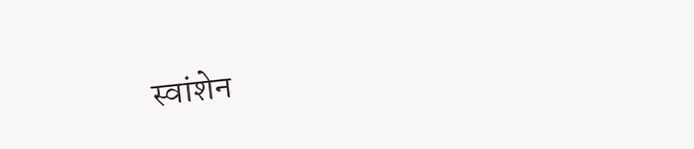स्वांशेन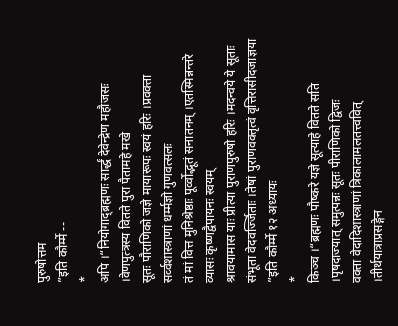पुरुषोत्तम
”इति कौर्म्मे --
*
अपि ।“नियोगाद्ब्रह्मणः सार्द्धं देवेन्द्रेण महौजसः ।वेणपुत्त्रस्य वितते पुरा पैतामहे मखे
सूतः पौराणिको जज्ञे मायारूपः स्वयं हरिः ।प्रवक्ता सर्व्वशास्त्राणां धर्म्मज्ञो गुणवत्सलः
तं मां वित्त मुनिश्रेष्ठाः पूर्व्वोद्भूतं सनातनम् ।एतस्मिन्नन्तरे व्यासः कृष्णद्वैपायनः स्वयम्
श्रावयामास याः प्रीत्या पुराणपुरुषो हरिः ।मदन्वये ये सूताः संभूता वेदवर्ज्जिताः ।तेषां पुराणवक्तृत्वं वृत्तिरासीदजाज्ञया
”इति कौर्म्मे १२ अध्यायः
*
किञ्च ।“ब्रह्मणः पौष्करे यज्ञे सूत्याहे वितते सति ।पृषदाज्यात् समुत्पन्नः सूतः पीराणिको द्विजः
वक्ता वेदादिशास्त्राणां त्रिकालामलतत्त्ववित् ।तीर्थयात्राप्रसङ्गेन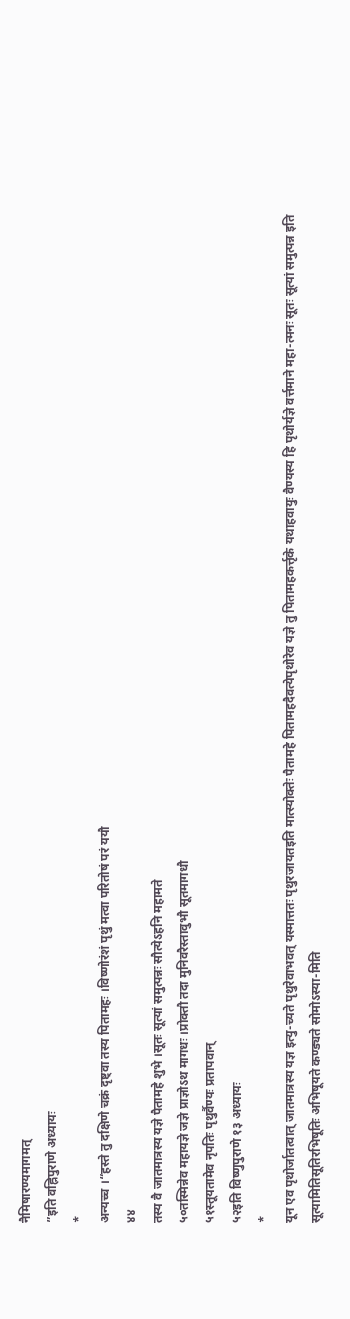नैमिषारण्यमागमत्
”इति वह्निपुराणे अध्यायः
*
अन्यच्च ।“हस्ते तु दक्षिणे चक्रं दृष्ट्वा तस्य पितामहः ।विष्णोरंशं पृथुं मत्वा परितोषं परं ययौ
४४
तस्य वै जातमात्रस्य यज्ञे पैतामहे शुभे ।सूतः सूत्यां समुत्पन्नः सौत्येऽहनि महामते
५०तस्मिन्नेव महायज्ञे जज्ञे प्राज्ञोऽथ मागधः ।प्रोक्तौ तदा मुनिवरैस्तावुभौ सूतमागधौ
५१स्तूयतामेव नृपतिः पृथुर्वैण्यः प्रतापवान्
५२इति विष्णुपुराणे १३ अध्यायः
*
यून एव पृथोर्जातत्वात् जातमात्रस्य यज्ञ इत्यु-च्यते पृथुरेवाभवत् यस्मात्ततः पृथुरजायतइति मात्स्योक्तेः पैतामहे पितामहदैवत्येपृथोरेव यज्ञे तु पितामहकर्त्तृके यथाहवायुः वैण्यस्य हि पृथोर्यज्ञे वर्त्तमाने महा-त्मनः सूतः सूत्यां समुत्पन्न इति सूत्यामितिसूतिरभिषूतिः अभिषूयते कण्ड्यते सोमोऽस्या-मिति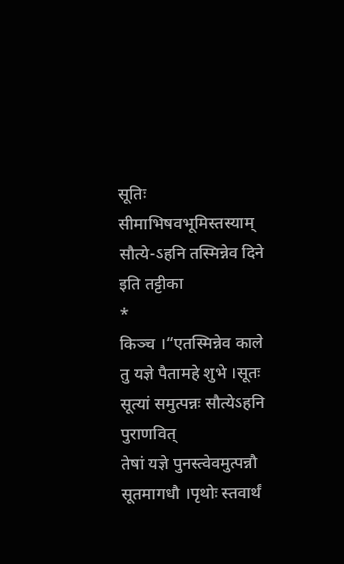सूतिः सीमाभिषवभूमिस्तस्याम् सौत्ये-ऽहनि तस्मिन्नेव दिने इति तट्टीका
*
किञ्च ।“एतस्मिन्नेव काले तु यज्ञे पैतामहे शुभे ।सूतः सूत्यां समुत्पन्नः सौत्येऽहनि पुराणवित्
तेषां यज्ञे पुनस्त्वेवमुत्पन्नौ सूतमागधौ ।पृथोः स्तवार्थं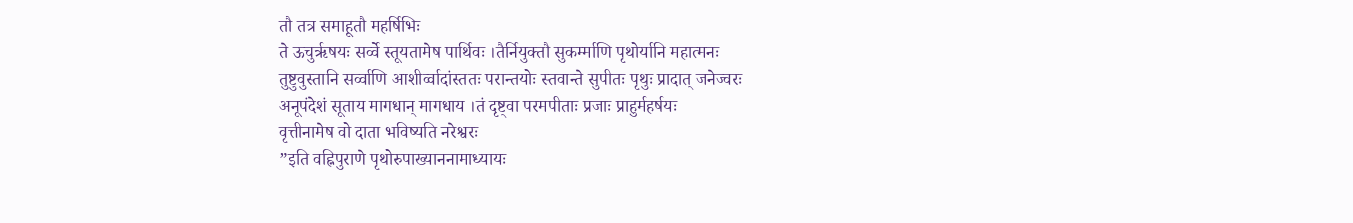तौ तत्र समाहूतौ महर्षिभिः
ते ऊचुरृषयः सर्व्वे स्तूयतामेष पार्थिवः ।तैर्नियुक्तौ सुकर्म्माणि पृथोर्यानि महात्मनः
तुष्टुवुस्तानि सर्व्वाणि आशीर्व्वादांस्ततः परान्तयोः स्तवान्ते सुपीतः पृथुः प्रादात् जनेज्वरः
अनूपंदेशं सूताय मागधान् मागधाय ।तं दृष्ट्वा परमपीताः प्रजाः प्राहुर्महर्षयः
वृत्तीनामेष वो दाता भविष्यति नरेश्वरः
”इति वह्निपुराणे पृथोरुपाख्याननामाध्यायः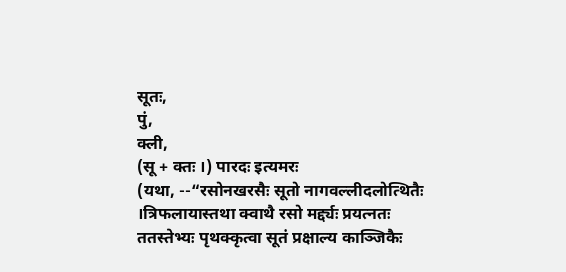सूतः,
पुं,
क्ली,
(सू + क्तः ।) पारदः इत्यमरः
(यथा, --“रसोनखरसैः सूतो नागवल्लीदलोत्थितैः ।त्रिफलायास्तथा क्वाथै रसो मर्द्द्यः प्रयत्नतः
ततस्तेभ्यः पृथक्कृत्वा सूतं प्रक्षाल्य काञ्जिकैः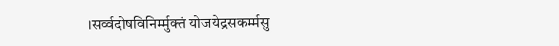।सर्व्वदोषविनिर्म्मुक्तं योजयेद्रसकर्म्मसु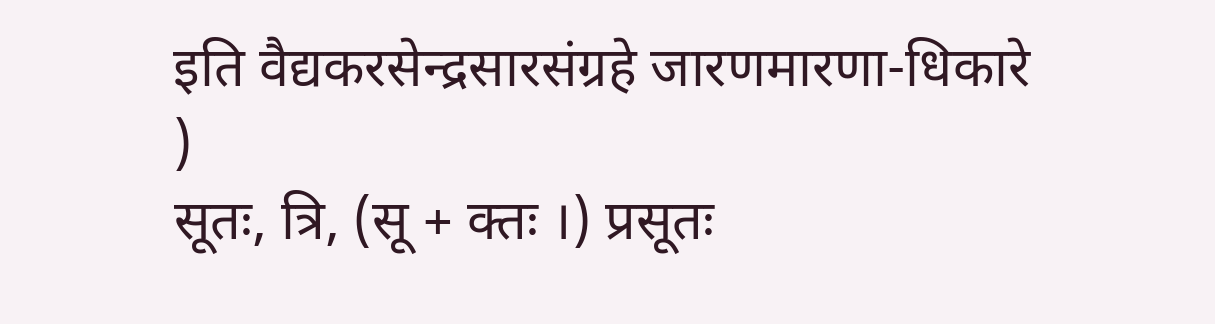इति वैद्यकरसेन्द्रसारसंग्रहे जारणमारणा-धिकारे
)
सूतः, त्रि, (सू + क्तः ।) प्रसूतः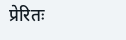प्रेरितः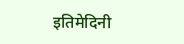इतिमेदिनी